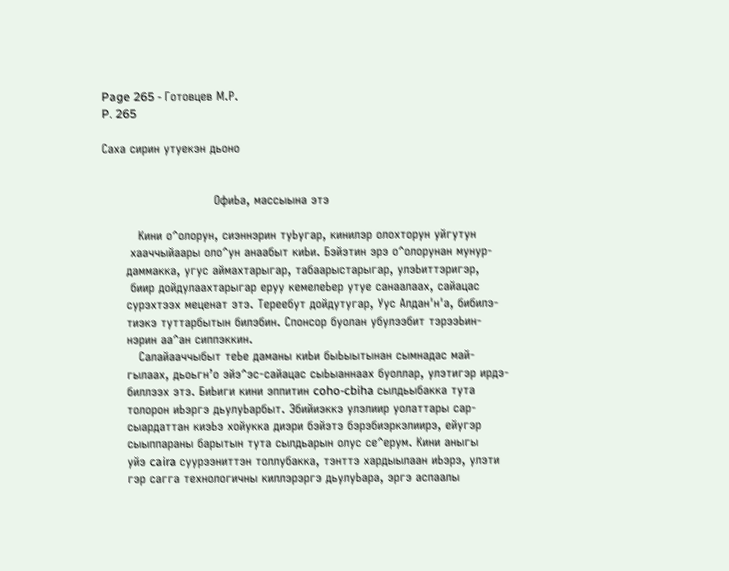Page 265 - Готовцев М.Р.
P. 265

Саха сирин утуекэн дьоно


                            ОфиЬа, массыына этэ

         Кини о^олорун, сиэннэрин туЬугар, кинилэр олохторун уйгутун
       хааччыйаары оло^ун анаабыт киЬи. Бэйэтин эрэ о^олорунан мунур-
      даммакка, угус аймахтарыгар, табаарыстарыгар, улэЬиттэригэр,
       биир дойдулаахтарыгар еруу кемелеЬер утуе санаалаах, сайацас
      сурэхтээх меценат этэ. Тереебут дойдутугар, Уус Алдан'н'а, бибилэ-
      тиэкэ туттарбытын билэбин. Спонсор буолан убулээбит тэрээЬин-
      нэрин аа^ан сиппэккин.
         Салайааччыбыт теЬе даманы киЬи быЬыытынан сымнадас май-
      гылаах, дьоьгн’о эйэ^эс-сайацас сыЬыаннаах буоллар, улэтигэр ирдэ-
      биллээх этэ. БиЬиги кини эппитин coho-cbiha сылдьыбакка тута
      толорон иЬэргэ дьулуЬарбыт. Эбийиэккэ улэлиир уолаттары сар-
      сыардаттан киэЬэ хойукка диэри бэйэтэ бэрэбиэркэлиирэ, ейугэр
      сыыппараны барытын тута сылдьарын олус се^ерум. Кини аныгы
      уйэ caira суурээниттэн толлубакка, тэнттэ хардыылаан иЬэрэ, улэти
      гэр сагга технологичны киллэрэргэ дьулуЬара, эргэ аспаалы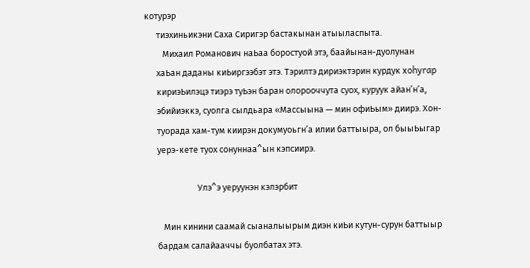котурэр
      тиэхиньикэни Саха Сиригэр бастакынан атыыласпыта.
         Михаил Романович наЬаа боростуой этэ, баайынан-дуолунан
      хаЬан даданы киЬиргээбэт этэ. Тэрилтэ дириэктэрин курдук xohyrap
      кириэЬилэцэ тиэрэ туЬэн баран олорооччута суох, куруук айан’н’а,
      эбийиэккэ, суолга сылдьара «Массыына — мин офиЬым» диирэ. Хон-
      туорада хам-тум киирэн докумуоьгн’а илии баттыыра, ол быыЬыгар
      уерэ-кете туох сонуннаа^ын кэпсиирэ.

                          Улэ^э уеруунэн кэлэрбит

         Мин кинини саамай сыаналыырым диэн киЬи кутун-сурун баттыыр
      бардам салайааччы буолбатах этэ.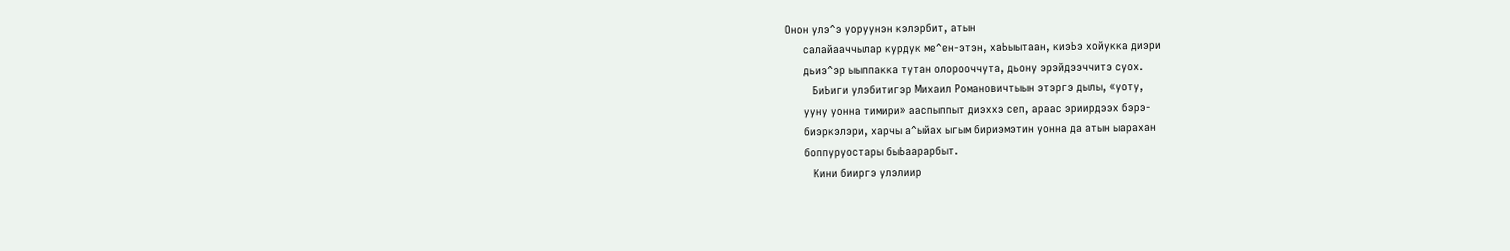Онон улэ^э уоруунэн кэлэрбит, атын
      салайааччылар курдук ме^ен-этэн, хаЬыытаан, киэЬэ хойукка диэри
      дьиэ^эр ыыппакка тутан олорооччута, дьону эрэйдээччитэ суох.
         БиЬиги улэбитигэр Михаил Романовичтыын этэргэ дылы, «уоту,
      ууну уонна тимири» ааспыппыт диэххэ сеп, араас эриирдээх бэрэ-
      биэркэлэри, харчы а^ыйах ыгым бириэмэтин уонна да атын ыарахан
      боппуруостары быЬаарарбыт.
         Кини бииргэ улэлиир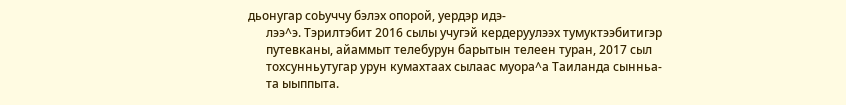дьонугар соЬуччу бэлэх опорой, уердэр идэ-
      лээ^э. Тэрилтэбит 2016 сылы учугэй кердеруулээх тумуктээбитигэр
      путевканы, айаммыт телебурун барытын телеен туран, 2017 сыл
      тохсунньутугар урун кумахтаах сылаас муора^а Таиланда сынньа-
      та ыыппыта.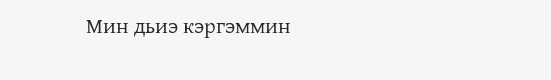Мин дьиэ кэргэммин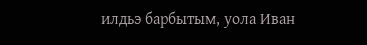илдьэ барбытым, уола Иван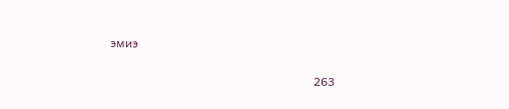эмиэ

                                                                    263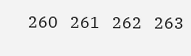260   261   262   263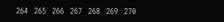264   265   266   267   268   269   270